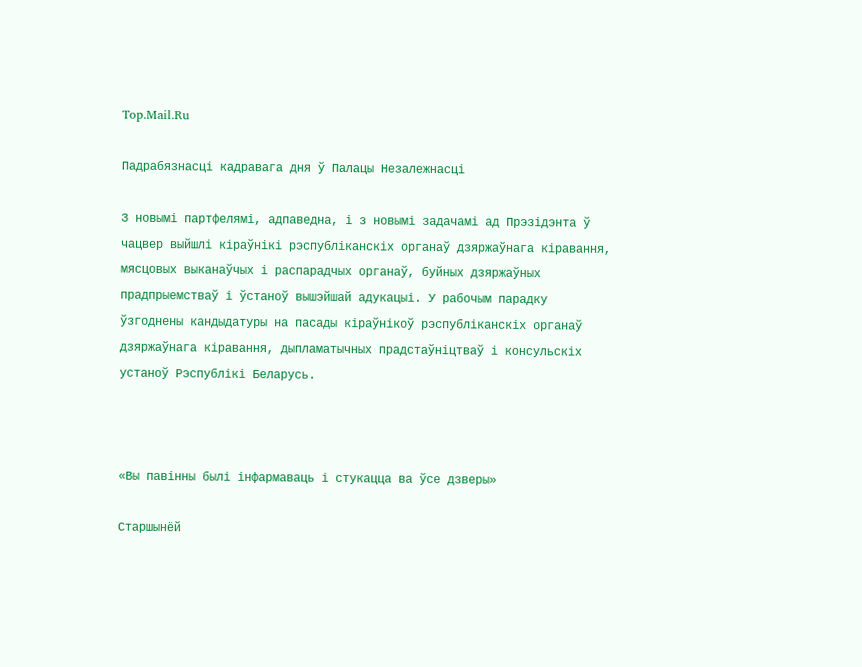Top.Mail.Ru

Падрабязнасці кадравага дня ў Палацы Незалежнасці

З новымі партфелямі, адпаведна, і з новымі задачамі ад Прэзідэнта ў чацвер выйшлі кіраўнікі рэспубліканскіх органаў дзяржаўнага кіравання, мясцовых выканаўчых і распарадчых органаў, буйных дзяржаўных прадпрыемстваў і ўстаноў вышэйшай адукацыі. У рабочым парадку ўзгоднены кандыдатуры на пасады кіраўнікоў рэспубліканскіх органаў дзяржаўнага кіравання, дыпламатычных прадстаўніцтваў і консульскіх устаноў Рэспублікі Беларусь.



«Вы павінны былі інфармаваць і стукацца ва ўсе дзверы»

Старшынёй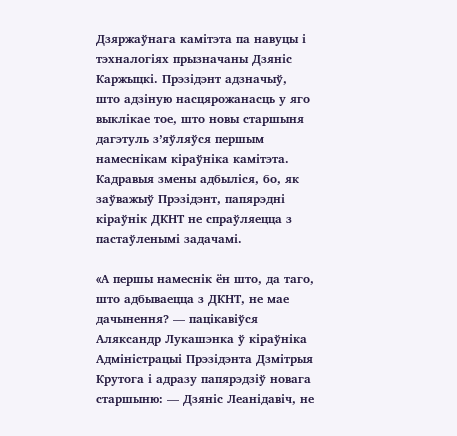Дзяржаўнага камітэта па навуцы і тэхналогіях прызначаны Дзяніс Каржыцкі. Прэзідэнт адзначыў, што адзіную насцярожанасць у яго выклікае тое, што новы старшыня дагэтуль з’яўляўся першым намеснікам кіраўніка камітэта. Кадравыя змены адбыліся, бо, як заўважыў Прэзідэнт, папярэдні кіраўнік ДКНТ не спраўляецца з пастаўленымі задачамі.

«А першы намеснік ён што, да таго, што адбываецца з ДКНТ, не мае дачынення? — пацікавіўся Аляксандр Лукашэнка ў кіраўніка Адміністрацыі Прэзідэнта Дзмітрыя Крутога і адразу папярэдзіў новага старшыню: — Дзяніс Леанідавіч, не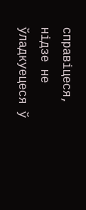справіцеся, нідзе не ўладкуецеся ў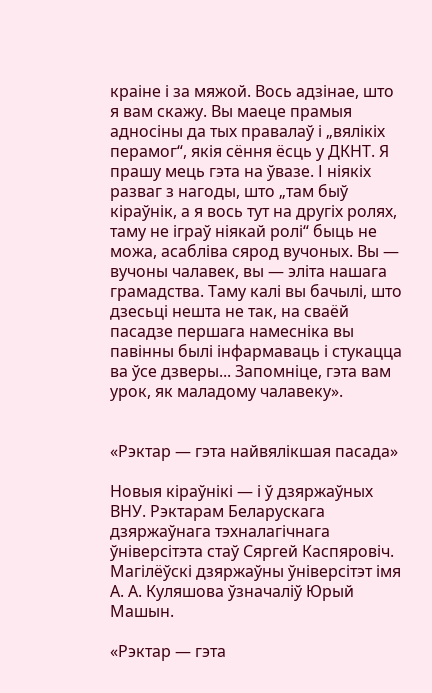краіне і за мяжой. Вось адзінае, што я вам скажу. Вы маеце прамыя адносіны да тых правалаў і „вялікіх перамог“, якія сёння ёсць у ДКНТ. Я прашу мець гэта на ўвазе. І ніякіх разваг з нагоды, што „там быў кіраўнік, а я вось тут на другіх ролях, таму не іграў ніякай ролі“ быць не можа, асабліва сярод вучоных. Вы — вучоны чалавек, вы — эліта нашага грамадства. Таму калі вы бачылі, што дзесьці нешта не так, на сваёй пасадзе першага намесніка вы павінны былі інфармаваць і стукацца ва ўсе дзверы... Запомніце, гэта вам урок, як маладому чалавеку».


«Рэктар — гэта найвялікшая пасада»

Новыя кіраўнікі — і ў дзяржаўных ВНУ. Рэктарам Беларускага дзяржаўнага тэхналагічнага ўніверсітэта стаў Сяргей Каспяровіч. Магілёўскі дзяржаўны ўніверсітэт імя А. А. Куляшова ўзначаліў Юрый Машын.

«Рэктар — гэта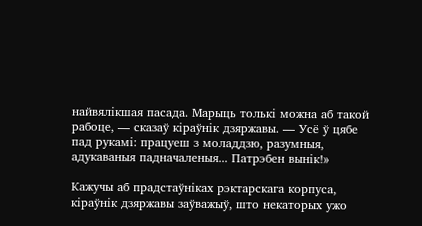найвялікшая пасада. Марыць толькі можна аб такой рабоце, — сказаў кіраўнік дзяржавы. — Усё ў цябе пад рукамі: працуеш з моладдзю, разумныя, адукаваныя падначаленыя... Патрэбен вынік!»

Кажучы аб прадстаўніках рэктарскага корпуса, кіраўнік дзяржавы заўважыў, што некаторых ужо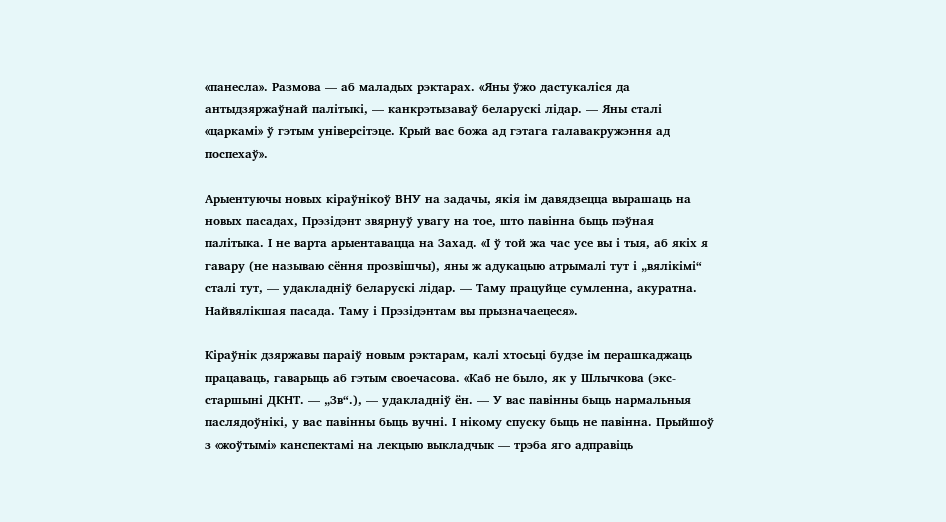«панесла». Размова — аб маладых рэктарах. «Яны ўжо дастукаліся да антыдзяржаўнай палітыкі, — канкрэтызаваў беларускі лідар. — Яны сталі «царкамі» ў гэтым універсітэце. Крый вас божа ад гэтага галавакружэння ад поспехаў».

Арыентуючы новых кіраўнікоў ВНУ на задачы, якія ім давядзецца вырашаць на новых пасадах, Прэзідэнт звярнуў увагу на тое, што павінна быць пэўная палітыка. І не варта арыентавацца на Захад. «І ў той жа час усе вы і тыя, аб якіх я гавару (не называю сёння прозвішчы), яны ж адукацыю атрымалі тут і „вялікімі“ сталі тут, — удакладніў беларускі лідар. — Таму працуйце сумленна, акуратна. Найвялікшая пасада. Таму і Прэзідэнтам вы прызначаецеся».

Кіраўнік дзяржавы параіў новым рэктарам, калі хтосьці будзе ім перашкаджаць працаваць, гаварыць аб гэтым своечасова. «Каб не было, як у Шлычкова (экс-старшыні ДКНТ. — „Зв“.), — удакладніў ён. — У вас павінны быць нармальныя паслядоўнікі, у вас павінны быць вучні. І нікому спуску быць не павінна. Прыйшоў з «жоўтымі» канспектамі на лекцыю выкладчык — трэба яго адправіць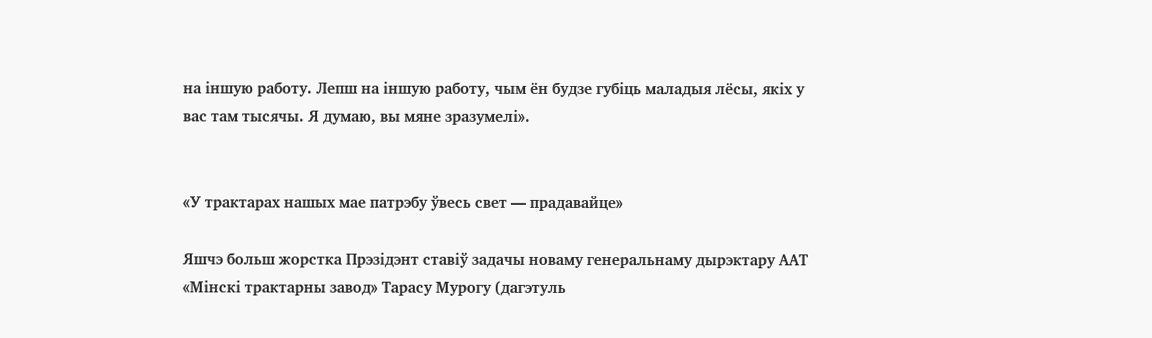на іншую работу. Лепш на іншую работу, чым ён будзе губіць маладыя лёсы, якіх у вас там тысячы. Я думаю, вы мяне зразумелі».


«У трактарах нашых мае патрэбу ўвесь свет — прадавайце»

Яшчэ больш жорстка Прэзідэнт ставіў задачы новаму генеральнаму дырэктару ААТ «Мінскі трактарны завод» Тарасу Мурогу (дагэтуль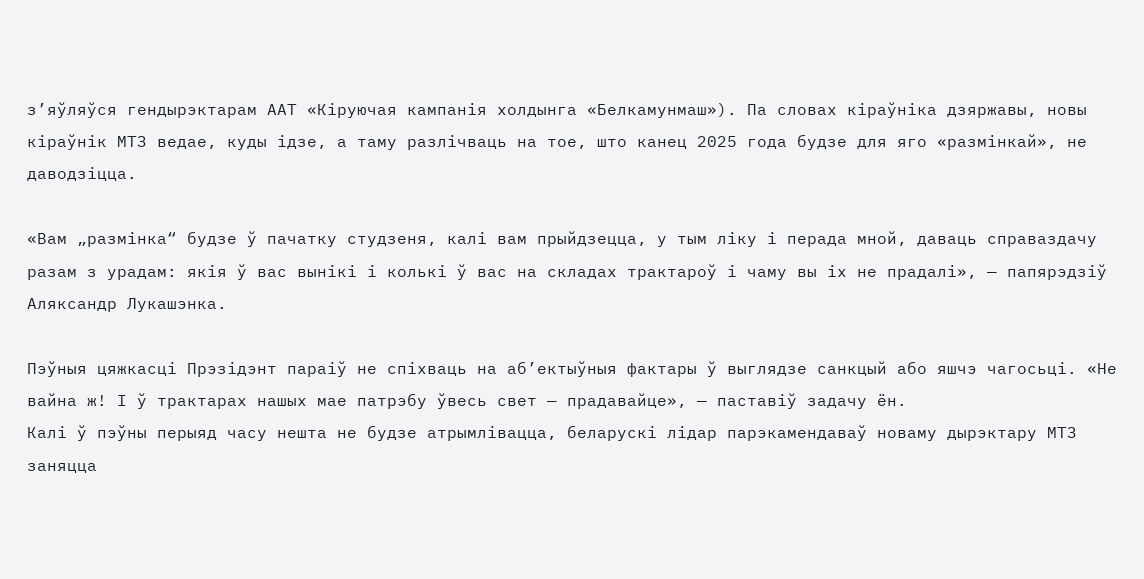з’яўляўся гендырэктарам ААТ «Кіруючая кампанія холдынга «Белкамунмаш»). Па словах кіраўніка дзяржавы, новы кіраўнік МТЗ ведае, куды ідзе, а таму разлічваць на тое, што канец 2025 года будзе для яго «размінкай», не даводзіцца.

«Вам „размінка“ будзе ў пачатку студзеня, калі вам прыйдзецца, у тым ліку і перада мной, даваць справаздачу разам з урадам: якія ў вас вынікі і колькі ў вас на складах трактароў і чаму вы іх не прадалі», — папярэдзіў Аляксандр Лукашэнка.

Пэўныя цяжкасці Прэзідэнт параіў не спіхваць на аб’ектыўныя фактары ў выглядзе санкцый або яшчэ чагосьці. «Не вайна ж! І ў трактарах нашых мае патрэбу ўвесь свет — прадавайце», — паставіў задачу ён.
Калі ў пэўны перыяд часу нешта не будзе атрымлівацца, беларускі лідар парэкамендаваў новаму дырэктару МТЗ заняцца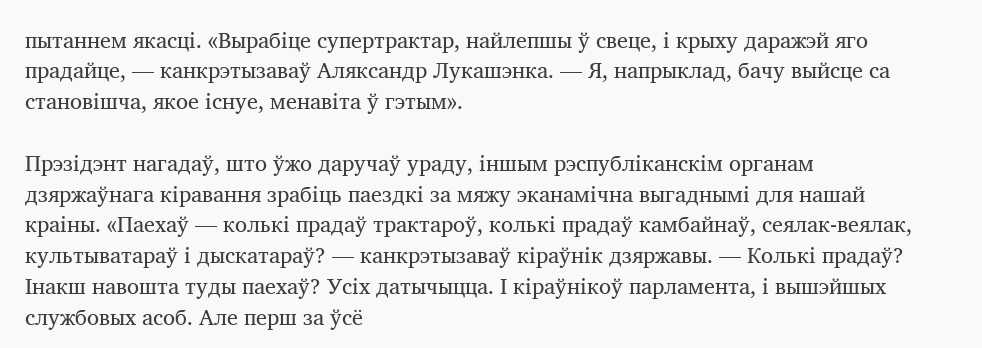пытаннем якасці. «Вырабіце супертрактар, найлепшы ў свеце, і крыху даражэй яго прадайце, — канкрэтызаваў Аляксандр Лукашэнка. — Я, напрыклад, бачу выйсце са становішча, якое існуе, менавіта ў гэтым».

Прэзідэнт нагадаў, што ўжо даручаў ураду, іншым рэспубліканскім органам дзяржаўнага кіравання зрабіць паездкі за мяжу эканамічна выгаднымі для нашай краіны. «Паехаў — колькі прадаў трактароў, колькі прадаў камбайнаў, сеялак-веялак, культыватараў і дыскатараў? — канкрэтызаваў кіраўнік дзяржавы. — Колькі прадаў? Інакш навошта туды паехаў? Усіх датычыцца. І кіраўнікоў парламента, і вышэйшых службовых асоб. Але перш за ўсё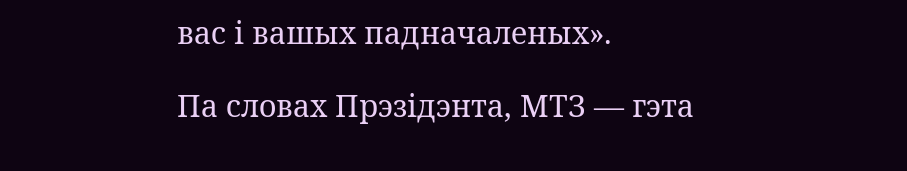вас і вашых падначаленых».

Па словах Прэзідэнта, МТЗ — гэта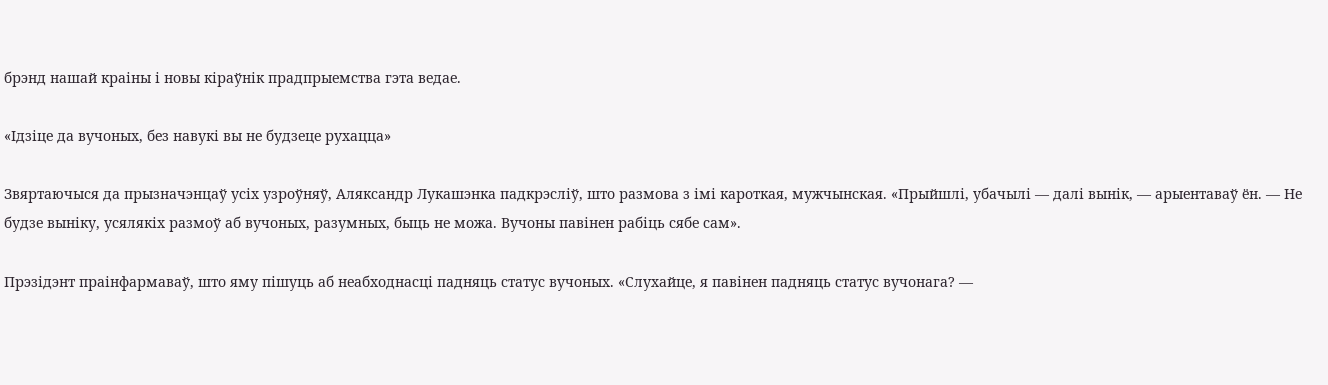брэнд нашай краіны і новы кіраўнік прадпрыемства гэта ведае.

«Ідзіце да вучоных, без навукі вы не будзеце рухацца»

Звяртаючыся да прызначэнцаў усіх узроўняў, Аляксандр Лукашэнка падкрэсліў, што размова з імі кароткая, мужчынская. «Прыйшлі, убачылі — далі вынік, — арыентаваў ён. — Не будзе выніку, усялякіх размоў аб вучоных, разумных, быць не можа. Вучоны павінен рабіць сябе сам».

Прэзідэнт праінфармаваў, што яму пішуць аб неабходнасці падняць статус вучоных. «Слухайце, я павінен падняць статус вучонага? —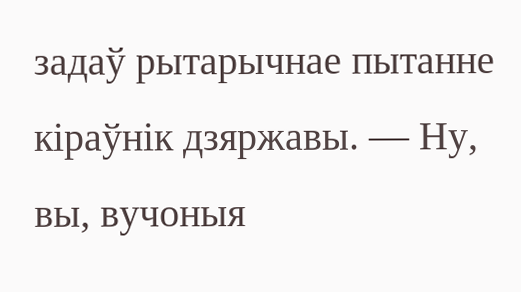задаў рытарычнае пытанне кіраўнік дзяржавы. — Ну, вы, вучоныя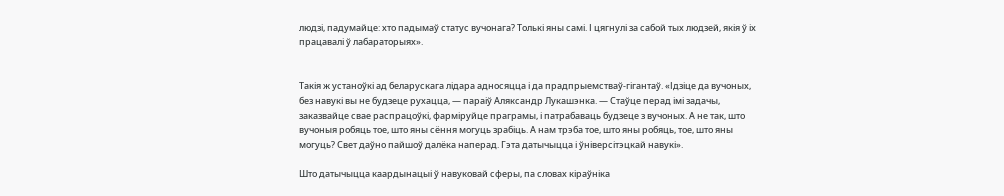людзі, падумайце: хто падымаў статус вучонага? Толькі яны самі. І цягнулі за сабой тых людзей, якія ў іх працавалі ў лабараторыях».


Такія ж устаноўкі ад беларускага лідара адносяцца і да прадпрыемстваў-гігантаў. «Ідзіце да вучоных, без навукі вы не будзеце рухацца, — параіў Аляксандр Лукашэнка. — Стаўце перад імі задачы, заказвайце свае распрацоўкі, фарміруйце праграмы, і патрабаваць будзеце з вучоных. А не так, што вучоныя робяць тое, што яны сёння могуць зрабіць. А нам трэба тое, што яны робяць, тое, што яны могуць? Свет даўно пайшоў далёка наперад. Гэта датычыцца і ўніверсітэцкай навукі».

Што датычыцца каардынацыі ў навуковай сферы, па словах кіраўніка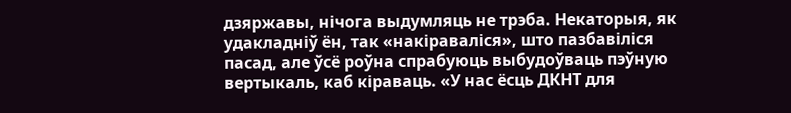дзяржавы, нічога выдумляць не трэба. Некаторыя, як удакладніў ён, так «накіраваліся», што пазбавіліся пасад, але ўсё роўна спрабуюць выбудоўваць пэўную вертыкаль, каб кіраваць. «У нас ёсць ДКНТ для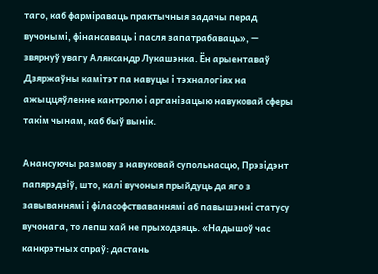таго, каб фарміраваць практычныя задачы перад вучонымі, фінансаваць і пасля запатрабаваць», — звярнуў увагу Аляксандр Лукашэнка. Ён арыентаваў Дзяржаўны камітэт па навуцы і тэхналогіях на ажыццяўленне кантролю і арганізацыю навуковай сферы такім чынам, каб быў вынік.

Анансуючы размову з навуковай супольнасцю, Прэзідэнт папярэдзіў, што, калі вучоныя прыйдуць да яго з завываннямі і філасофстваваннямі аб павышэнні статусу вучонага, то лепш хай не прыходзяць. «Надышоў час канкрэтных спраў: дастань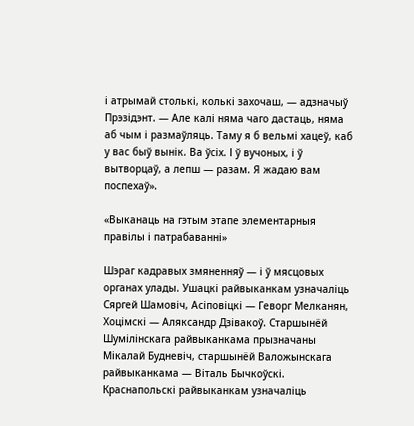і атрымай столькі, колькі захочаш, — адзначыў Прэзідэнт. — Але калі няма чаго дастаць, няма аб чым і размаўляць. Таму я б вельмі хацеў, каб у вас быў вынік. Ва ўсіх. І ў вучоных, і ў вытворцаў, а лепш — разам. Я жадаю вам поспехаў».

«Выканаць на гэтым этапе элементарныя правілы і патрабаванні»

Шэраг кадравых змяненняў — і ў мясцовых органах улады. Ушацкі райвыканкам узначаліць Сяргей Шамовіч, Асіповіцкі — Геворг Мелканян, Хоцімскі — Аляксандр Дзівакоў. Старшынёй Шумілінскага райвыканкама прызначаны Мікалай Будневіч, старшынёй Валожынскага райвыканкама — Віталь Бычкоўскі. Краснапольскі райвыканкам узначаліць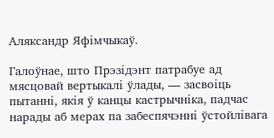Аляксандр Яфімчыкаў.

Галоўнае, што Прэзідэнт патрабуе ад мясцовай вертыкалі ўлады, — засвоіць пытанні, якія ў канцы кастрычніка, падчас нарады аб мерах па забеспячэнні ўстойлівага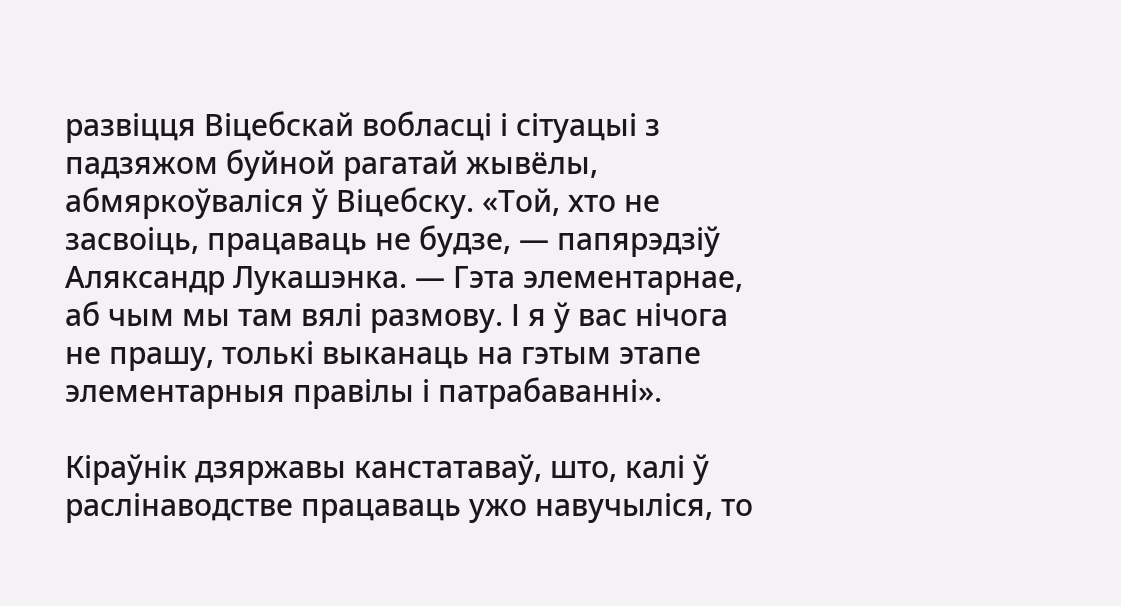развіцця Віцебскай вобласці і сітуацыі з падзяжом буйной рагатай жывёлы, абмяркоўваліся ў Віцебску. «Той, хто не засвоіць, працаваць не будзе, — папярэдзіў Аляксандр Лукашэнка. — Гэта элементарнае, аб чым мы там вялі размову. І я ў вас нічога не прашу, толькі выканаць на гэтым этапе элементарныя правілы і патрабаванні».

Кіраўнік дзяржавы канстатаваў, што, калі ў раслінаводстве працаваць ужо навучыліся, то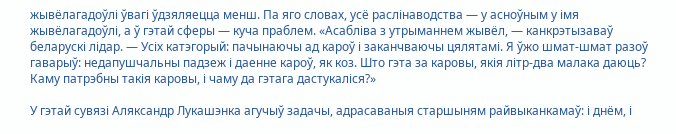жывёлагадоўлі ўвагі ўдзяляецца менш. Па яго словах, усё раслінаводства — у асноўным у імя жывёлагадоўлі, а ў гэтай сферы — куча праблем. «Асабліва з утрыманнем жывёл, — канкрэтызаваў беларускі лідар. — Усіх катэгорый: пачынаючы ад кароў і заканчваючы цялятамі. Я ўжо шмат-шмат разоў гаварыў: недапушчальны падзеж і даенне кароў, як коз. Што гэта за каровы, якія літр-два малака даюць? Каму патрэбны такія каровы, і чаму да гэтага дастукаліся?»

У гэтай сувязі Аляксандр Лукашэнка агучыў задачы, адрасаваныя старшыням райвыканкамаў: і днём, і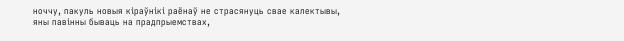ноччу, пакуль новыя кіраўнікі раёнаў не страсянуць свае калектывы, яны павінны бываць на прадпрыемствах,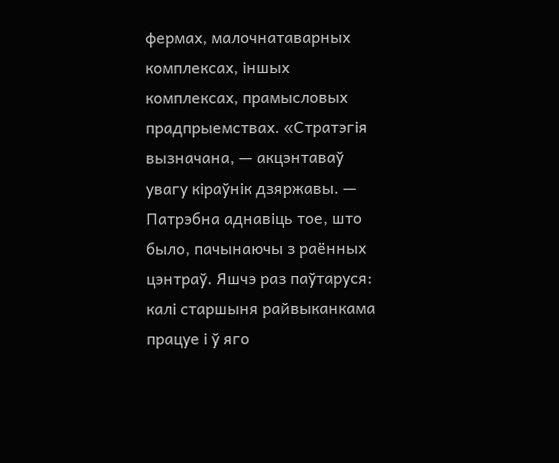фермах, малочнатаварных комплексах, іншых комплексах, прамысловых прадпрыемствах. «Стратэгія вызначана, — акцэнтаваў увагу кіраўнік дзяржавы. — Патрэбна аднавіць тое, што было, пачынаючы з раённых цэнтраў. Яшчэ раз паўтаруся: калі старшыня райвыканкама працуе і ў яго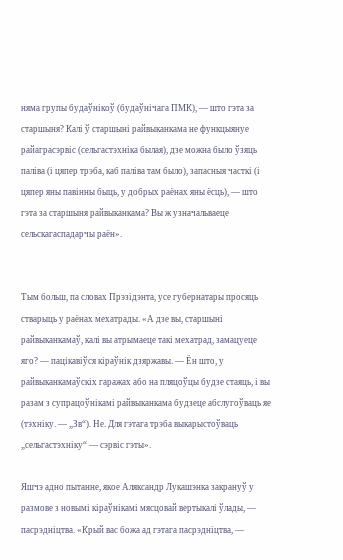няма групы будаўнікоў (будаўнічага ПМК), — што гэта за старшыня? Калі ў старшыні райвыканкама не функцыянуе райаграсэрвіс (сельгастэхніка былая), дзе можна было ўзяць паліва (і цяпер трэба, каб паліва там было), запасныя часткі (і цяпер яны павінны быць, у добрых раёнах яны ёсць), — што гэта за старшыня райвыканкама? Вы ж узначальваеце сельскагаспадарчы раён».


Тым больш, па словах Прэзідэнта, усе губернатары просяць стварыць у раёнах мехатрады. «А дзе вы, старшыні райвыканкамаў, калі вы атрымаеце такі мехатрад, замацуеце яго? — пацікавіўся кіраўнік дзяржавы. — Ён што, у райвыканкамаўскіх гаражах або на пляцоўцы будзе стаяць, і вы разам з супрацоўнікамі райвыканкама будзеце абслугоўваць яе (тэхніку. — „Зв“). Не. Для гэтага трэба выкарыстоўваць „сельгастэхніку“ — сэрвіс гэты».

Яшчэ адно пытанне, якое Аляксандр Лукашэнка закрануў у размове з новымі кіраўнікамі мясцовай вертыкалі ўлады, — пасрэдніцтва. «Крый вас божа ад гэтага пасрэдніцтва, —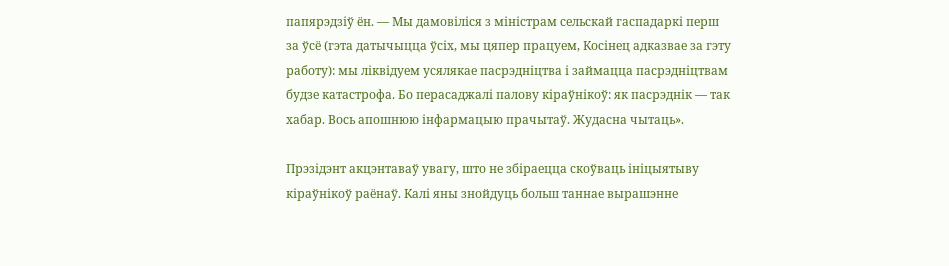папярэдзіў ён. — Мы дамовіліся з міністрам сельскай гаспадаркі перш за ўсё (гэта датычыцца ўсіх, мы цяпер працуем, Косінец адказвае за гэту работу): мы ліквідуем усялякае пасрэдніцтва і займацца пасрэдніцтвам будзе катастрофа. Бо перасаджалі палову кіраўнікоў: як пасрэднік — так хабар. Вось апошнюю інфармацыю прачытаў. Жудасна чытаць».

Прэзідэнт акцэнтаваў увагу, што не збіраецца скоўваць ініцыятыву кіраўнікоў раёнаў. Калі яны знойдуць больш таннае вырашэнне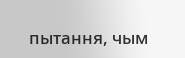пытання, чым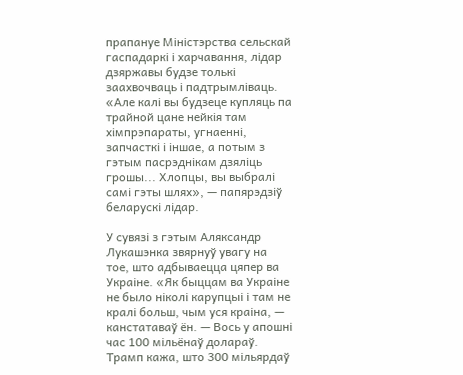прапануе Міністэрства сельскай гаспадаркі і харчавання, лідар дзяржавы будзе толькі заахвочваць і падтрымліваць. «Але калі вы будзеце купляць па трайной цане нейкія там хімпрэпараты, угнаенні, запчасткі і іншае, а потым з гэтым пасрэднікам дзяліць грошы... Хлопцы, вы выбралі самі гэты шлях», — папярэдзіў беларускі лідар.

У сувязі з гэтым Аляксандр Лукашэнка звярнуў увагу на тое, што адбываецца цяпер ва Украіне. «Як быццам ва Украіне не было ніколі карупцыі і там не кралі больш, чым уся краіна, — канстатаваў ён. — Вось у апошні час 100 мільёнаў долараў. Трамп кажа, што 300 мільярдаў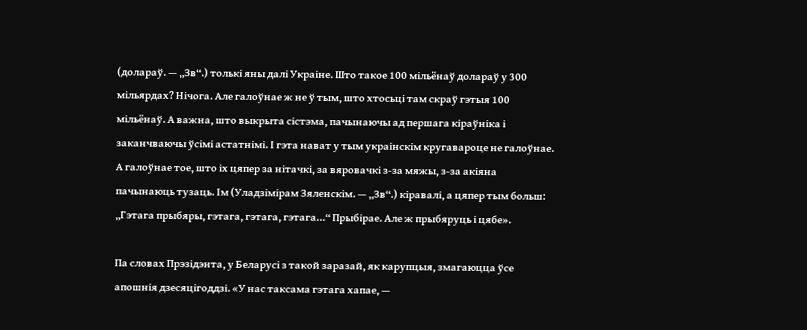(долараў. — „Зв“.) толькі яны далі Украіне. Што такое 100 мільёнаў долараў у 300 мільярдах? Нічога. Але галоўнае ж не ў тым, што хтосьці там скраў гэтыя 100 мільёнаў. А важна, што выкрыта сістэма, пачынаючы ад першага кіраўніка і заканчваючы ўсімі астатнімі. І гэта нават у тым украінскім кругавароце не галоўнае. А галоўнае тое, што іх цяпер за нітачкі, за вяровачкі з-за мяжы, з-за акіяна пачынаюць тузаць. Ім (Уладзімірам Зяленскім. — „Зв“.) кіравалі, а цяпер тым больш: „Гэтага прыбяры, гэтага, гэтага, гэтага...“ Прыбірае. Але ж прыбяруць і цябе».

Па словах Прэзідэнта, у Беларусі з такой заразай, як карупцыя, змагаюцца ўсе апошнія дзесяцігоддзі. «У нас таксама гэтага хапае, —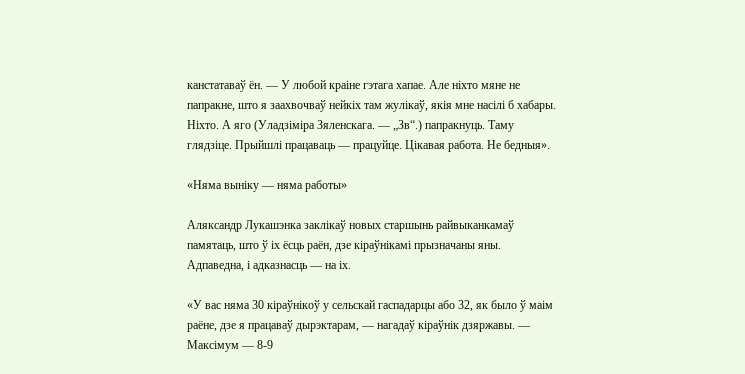канстатаваў ён. — У любой краіне гэтага хапае. Але ніхто мяне не папракне, што я заахвочваў нейкіх там жулікаў, якія мне насілі б хабары. Ніхто. А яго (Уладзіміра Зяленскага. — „Зв“.) папракнуць. Таму глядзіце. Прыйшлі працаваць — працуйце. Цікавая работа. Не бедныя».

«Няма выніку — няма работы»

Аляксандр Лукашэнка заклікаў новых старшынь райвыканкамаў памятаць, што ў іх ёсць раён, дзе кіраўнікамі прызначаны яны. Адпаведна, і адказнасць — на іх.

«У вас няма 30 кіраўнікоў у сельскай гаспадарцы або 32, як было ў маім раёне, дзе я працаваў дырэктарам, — нагадаў кіраўнік дзяржавы. — Максімум — 8-9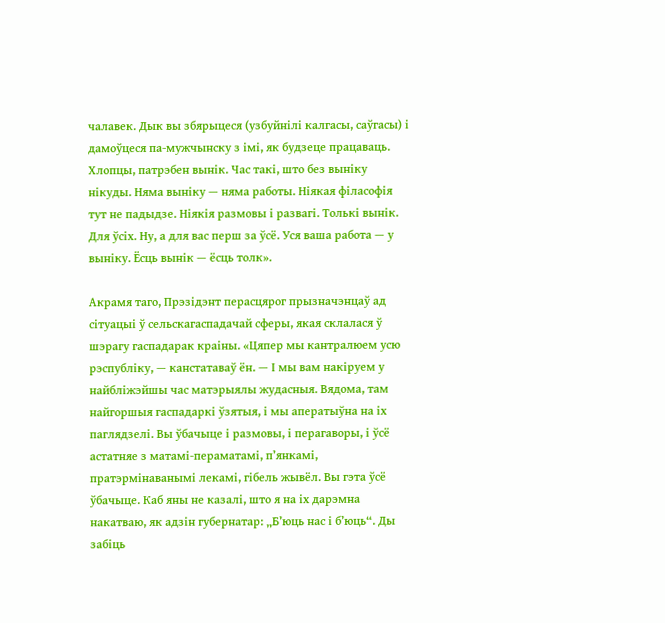чалавек. Дык вы збярыцеся (узбуйнілі калгасы, саўгасы) і дамоўцеся па-мужчынску з імі, як будзеце працаваць. Хлопцы, патрэбен вынік. Час такі, што без выніку нікуды. Няма выніку — няма работы. Ніякая філасофія тут не падыдзе. Ніякія размовы і развагі. Толькі вынік. Для ўсіх. Ну, а для вас перш за ўсё. Уся ваша работа — у выніку. Ёсць вынік — ёсць толк».

Акрамя таго, Прэзідэнт перасцярог прызначэнцаў ад сітуацыі ў сельскагаспадачай сферы, якая склалася ў шэрагу гаспадарак краіны. «Цяпер мы кантралюем усю рэспубліку, — канстатаваў ён. — І мы вам накіруем у найбліжэйшы час матэрыялы жудасныя. Вядома, там найгоршыя гаспадаркі ўзятыя, і мы аператыўна на іх паглядзелі. Вы ўбачыце і размовы, і перагаворы, і ўсё астатняе з матамі-пераматамі, п’янкамі, пратэрмінаванымі лекамі, гібель жывёл. Вы гэта ўсё ўбачыце. Каб яны не казалі, што я на іх дарэмна накатваю, як адзін губернатар: „Б’юць нас і б’юць“. Ды забіць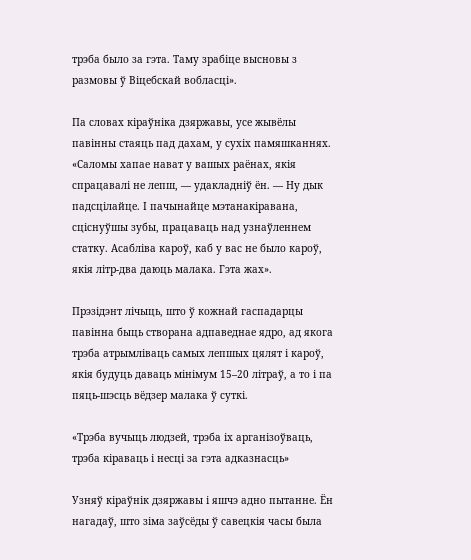трэба было за гэта. Таму зрабіце высновы з размовы ў Віцебскай вобласці».

Па словах кіраўніка дзяржавы, усе жывёлы павінны стаяць пад дахам, у сухіх памяшканнях. «Саломы хапае нават у вашых раёнах, якія спрацавалі не лепш, — удакладніў ён. — Ну дык падсцілайце. І пачынайце мэтанакіравана, сціснуўшы зубы, працаваць над узнаўленнем статку. Асабліва кароў, каб у вас не было кароў, якія літр-два даюць малака. Гэта жах».

Прэзідэнт лічыць, што ў кожнай гаспадарцы павінна быць створана адпаведнае ядро, ад якога трэба атрымліваць самых лепшых цялят і кароў, якія будуць даваць мінімум 15–20 літраў, а то і па пяць-шэсць вёдзер малака ў суткі.

«Трэба вучыць людзей, трэба іх арганізоўваць, трэба кіраваць і несці за гэта адказнасць»

Узняў кіраўнік дзяржавы і яшчэ адно пытанне. Ён нагадаў, што зіма заўсёды ў савецкія часы была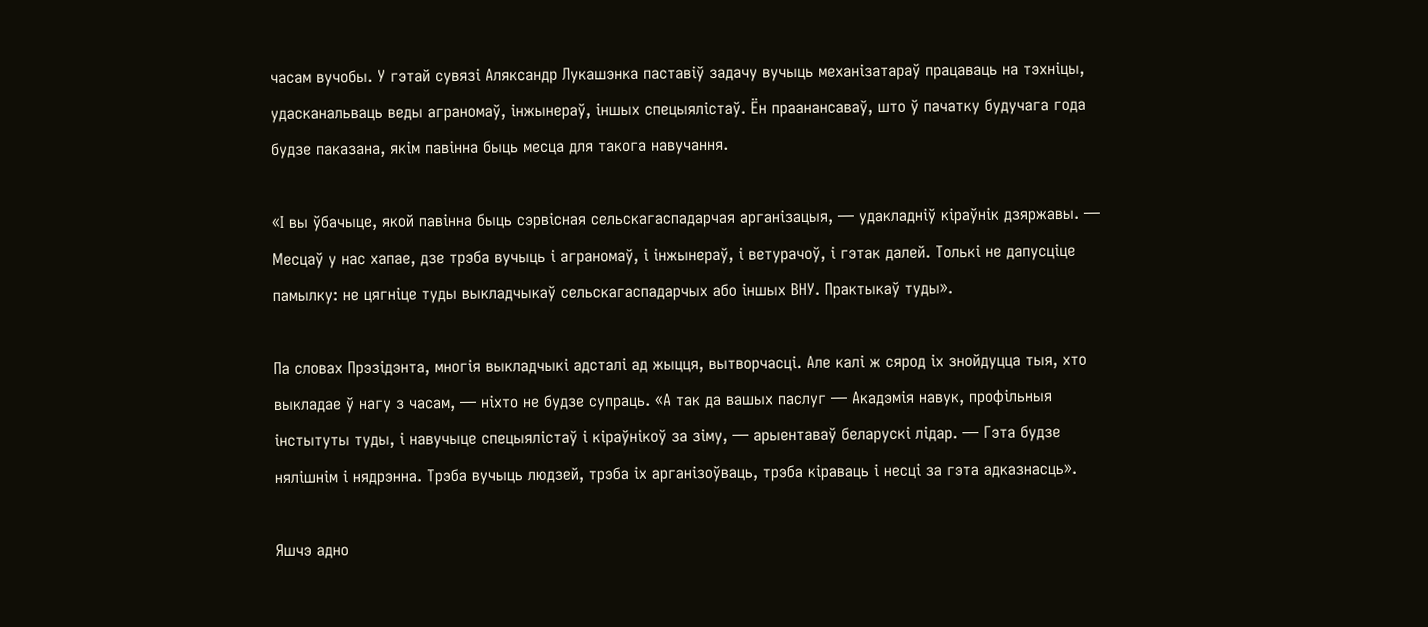часам вучобы. У гэтай сувязі Аляксандр Лукашэнка паставіў задачу вучыць механізатараў працаваць на тэхніцы, удасканальваць веды аграномаў, інжынераў, іншых спецыялістаў. Ён праанансаваў, што ў пачатку будучага года будзе паказана, якім павінна быць месца для такога навучання.

«І вы ўбачыце, якой павінна быць сэрвісная сельскагаспадарчая арганізацыя, — удакладніў кіраўнік дзяржавы. — Месцаў у нас хапае, дзе трэба вучыць і аграномаў, і інжынераў, і ветурачоў, і гэтак далей. Толькі не дапусціце памылку: не цягніце туды выкладчыкаў сельскагаспадарчых або іншых ВНУ. Практыкаў туды».

Па словах Прэзідэнта, многія выкладчыкі адсталі ад жыцця, вытворчасці. Але калі ж сярод іх знойдуцца тыя, хто выкладае ў нагу з часам, — ніхто не будзе супраць. «А так да вашых паслуг — Акадэмія навук, профільныя інстытуты туды, і навучыце спецыялістаў і кіраўнікоў за зіму, — арыентаваў беларускі лідар. — Гэта будзе нялішнім і нядрэнна. Трэба вучыць людзей, трэба іх арганізоўваць, трэба кіраваць і несці за гэта адказнасць».

Яшчэ адно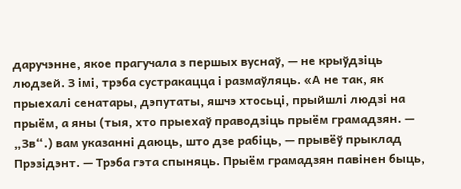даручэнне, якое прагучала з першых вуснаў, — не крыўдзіць людзей. З імі, трэба сустракацца і размаўляць. «А не так, як прыехалі сенатары, дэпутаты, яшчэ хтосьці, прыйшлі людзі на прыём, а яны (тыя, хто прыехаў праводзіць прыём грамадзян. — „Зв“.) вам указанні даюць, што дзе рабіць, — прывёў прыклад Прэзідэнт. — Трэба гэта спыняць. Прыём грамадзян павінен быць,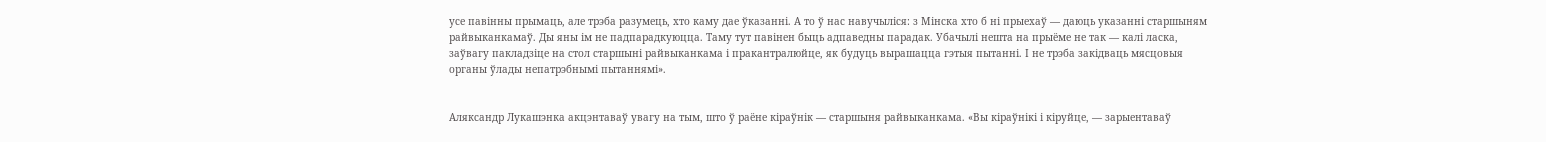усе павінны прымаць, але трэба разумець, хто каму дае ўказанні. А то ў нас навучыліся: з Мінска хто б ні прыехаў — даюць указанні старшыням райвыканкамаў. Ды яны ім не падпарадкуюцца. Таму тут павінен быць адпаведны парадак. Убачылі нешта на прыёме не так — калі ласка, заўвагу пакладзіце на стол старшыні райвыканкама і пракантралюйце, як будуць вырашацца гэтыя пытанні. І не трэба закідваць мясцовыя органы ўлады непатрэбнымі пытаннямі».


Аляксандр Лукашэнка акцэнтаваў увагу на тым, што ў раёне кіраўнік — старшыня райвыканкама. «Вы кіраўнікі і кіруйце, — зарыентаваў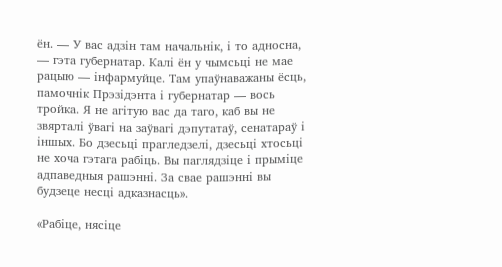ён. — У вас адзін там начальнік, і то адносна, — гэта губернатар. Калі ён у чымсьці не мае рацыю — інфармуйце. Там упаўнаважаны ёсць, памочнік Прэзідэнта і губернатар — вось тройка. Я не агітую вас да таго, каб вы не звярталі ўвагі на заўвагі дэпутатаў, сенатараў і іншых. Бо дзесьці прагледзелі, дзесьці хтосьці не хоча гэтага рабіць. Вы паглядзіце і прыміце адпаведныя рашэнні. За свае рашэнні вы будзеце несці адказнасць».

«Рабіце, нясіце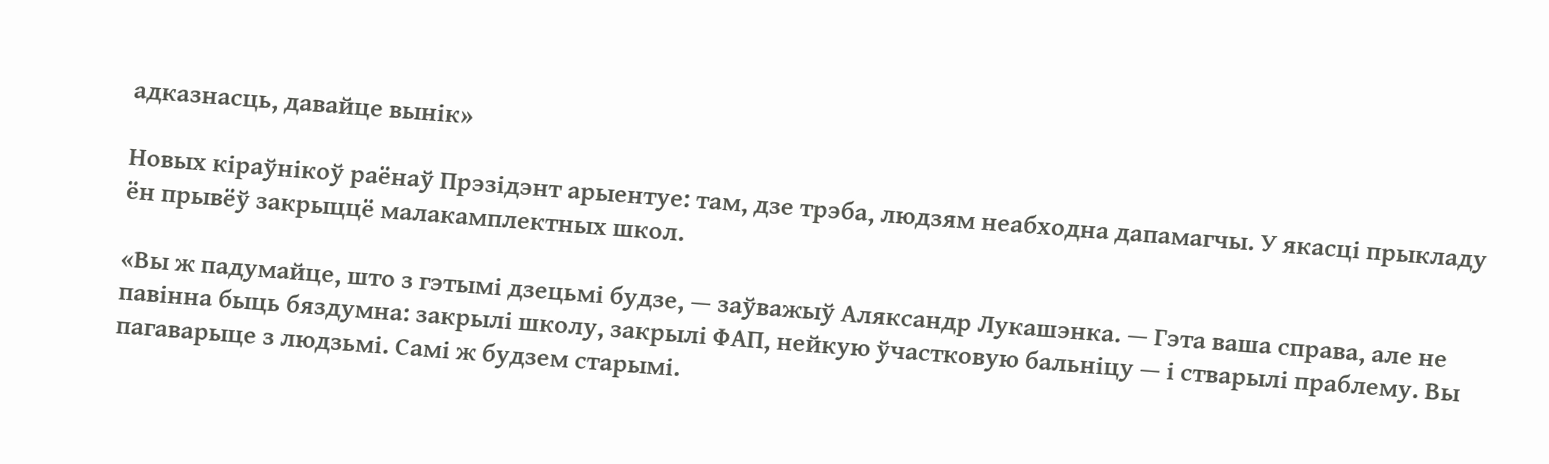адказнасць, давайце вынік»

Новых кіраўнікоў раёнаў Прэзідэнт арыентуе: там, дзе трэба, людзям неабходна дапамагчы. У якасці прыкладу ён прывёў закрыццё малакамплектных школ.

«Вы ж падумайце, што з гэтымі дзецьмі будзе, — заўважыў Аляксандр Лукашэнка. — Гэта ваша справа, але не павінна быць бяздумна: закрылі школу, закрылі ФАП, нейкую ўчастковую бальніцу — і стварылі праблему. Вы пагаварыце з людзьмі. Самі ж будзем старымі.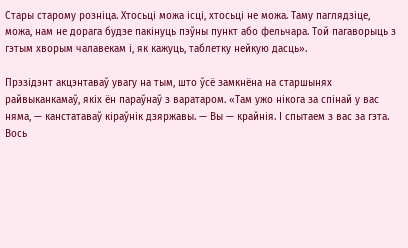Стары старому розніца. Хтосьці можа ісці, хтосьці не можа. Таму паглядзіце, можа, нам не дорага будзе пакінуць пэўны пункт або фельчара. Той пагаворыць з гэтым хворым чалавекам і, як кажуць, таблетку нейкую дасць».

Прэзідэнт акцэнтаваў увагу на тым, што ўсё замкнёна на старшынях райвыканкамаў, якіх ён параўнаў з варатаром. «Там ужо нікога за спінай у вас няма, — канстатаваў кіраўнік дзяржавы. — Вы — крайнія. І спытаем з вас за гэта. Вось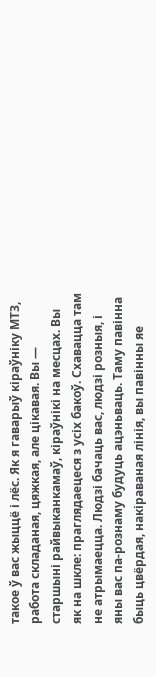такое ў вас жыццё і лёс. Як я гаварыў кіраўніку МТЗ, работа складаная, цяжкая, але цікавая. Вы — старшыні райвыканкамаў, кіраўнікі на месцах. Вы як на шкле: праглядаецеся з усіх бакоў. Схавацца там не атрымаецца. Людзі бачаць вас, людзі розныя, і яны вас па-рознаму будуць ацэньваць. Таму павінна быць цвёрдая, накіраваная лінія, вы павінны яе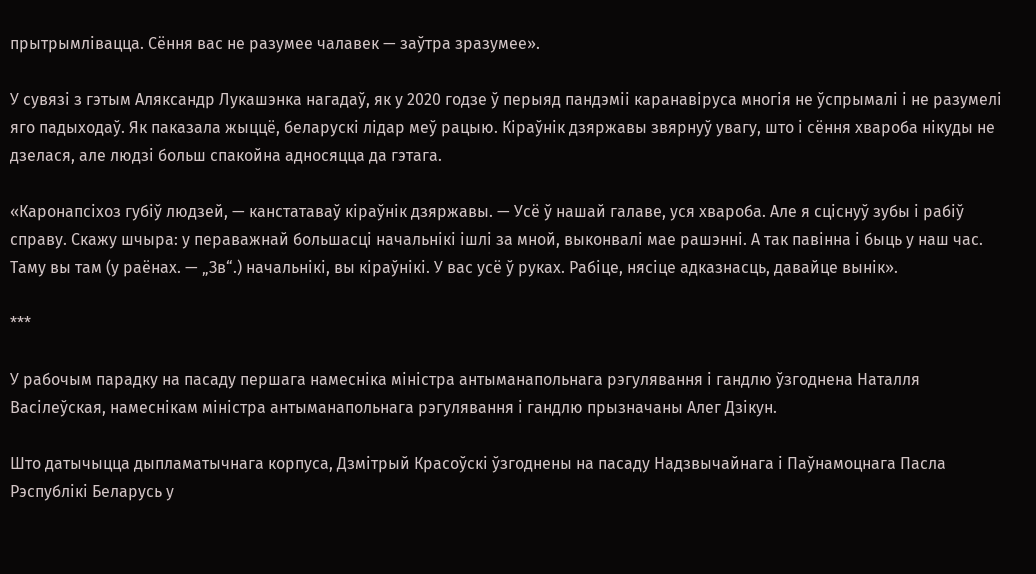прытрымлівацца. Сёння вас не разумее чалавек — заўтра зразумее».

У сувязі з гэтым Аляксандр Лукашэнка нагадаў, як у 2020 годзе ў перыяд пандэміі каранавіруса многія не ўспрымалі і не разумелі яго падыходаў. Як паказала жыццё, беларускі лідар меў рацыю. Кіраўнік дзяржавы звярнуў увагу, што і сёння хвароба нікуды не дзелася, але людзі больш спакойна адносяцца да гэтага.

«Каронапсіхоз губіў людзей, — канстатаваў кіраўнік дзяржавы. — Усё ў нашай галаве, уся хвароба. Але я сціснуў зубы і рабіў справу. Скажу шчыра: у пераважнай большасці начальнікі ішлі за мной, выконвалі мае рашэнні. А так павінна і быць у наш час. Таму вы там (у раёнах. — „Зв“.) начальнікі, вы кіраўнікі. У вас усё ў руках. Рабіце, нясіце адказнасць, давайце вынік».

***

У рабочым парадку на пасаду першага намесніка міністра антыманапольнага рэгулявання і гандлю ўзгоднена Наталля Васілеўская, намеснікам міністра антыманапольнага рэгулявання і гандлю прызначаны Алег Дзікун.

Што датычыцца дыпламатычнага корпуса, Дзмітрый Красоўскі ўзгоднены на пасаду Надзвычайнага і Паўнамоцнага Пасла Рэспублікі Беларусь у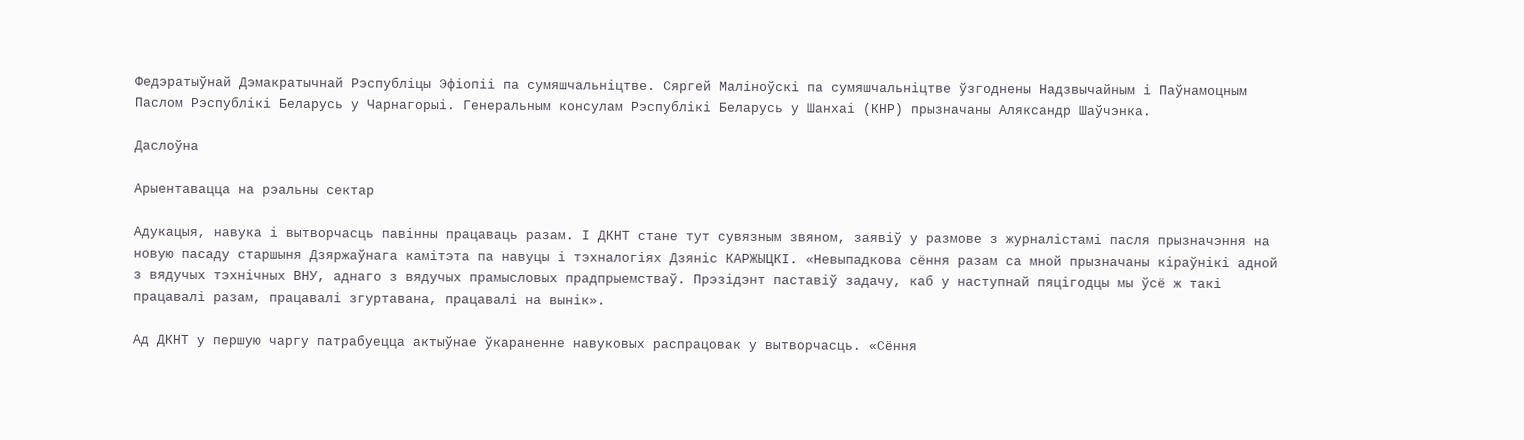Федэратыўнай Дэмакратычнай Рэспубліцы Эфіопіі па сумяшчальніцтве. Сяргей Маліноўскі па сумяшчальніцтве ўзгоднены Надзвычайным і Паўнамоцным Паслом Рэспублікі Беларусь у Чарнагорыі. Генеральным консулам Рэспублікі Беларусь у Шанхаі (КНР) прызначаны Аляксандр Шаўчэнка.

Даслоўна

Арыентавацца на рэальны сектар

Адукацыя, навука і вытворчасць павінны працаваць разам. І ДКНТ стане тут сувязным звяном, заявіў у размове з журналістамі пасля прызначэння на новую пасаду старшыня Дзяржаўнага камітэта па навуцы і тэхналогіях Дзяніс КАРЖЫЦКІ. «Невыпадкова сёння разам са мной прызначаны кіраўнікі адной з вядучых тэхнічных ВНУ, аднаго з вядучых прамысловых прадпрыемстваў. Прэзідэнт паставіў задачу, каб у наступнай пяцігодцы мы ўсё ж такі працавалі разам, працавалі згуртавана, працавалі на вынік».

Ад ДКНТ у першую чаргу патрабуецца актыўнае ўкараненне навуковых распрацовак у вытворчасць. «Сёння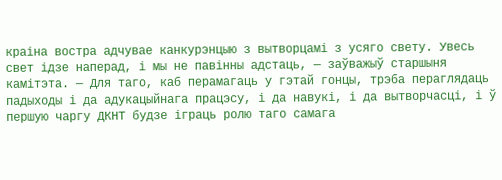краіна востра адчувае канкурэнцыю з вытворцамі з усяго свету. Увесь свет ідзе наперад, і мы не павінны адстаць, — заўважыў старшыня камітэта. — Для таго, каб перамагаць у гэтай гонцы, трэба пераглядаць падыходы і да адукацыйнага працэсу, і да навукі, і да вытворчасці, і ў першую чаргу ДКНТ будзе іграць ролю таго самага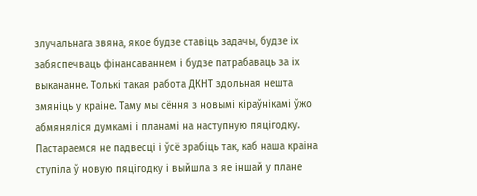злучальнага звяна, якое будзе ставіць задачы, будзе іх забяспечваць фінансаваннем і будзе патрабаваць за іх выкананне. Толькі такая работа ДКНТ здольная нешта змяніць у краіне. Таму мы сёння з новымі кіраўнікамі ўжо абмяняліся думкамі і планамі на наступную пяцігодку. Пастараемся не падвесці і ўсё зрабіць так, каб наша краіна ступіла ў новую пяцігодку і выйшла з яе іншай у плане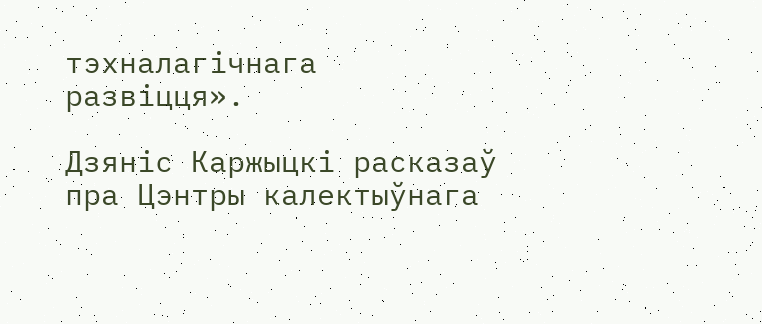тэхналагічнага развіцця».

Дзяніс Каржыцкі расказаў пра Цэнтры калектыўнага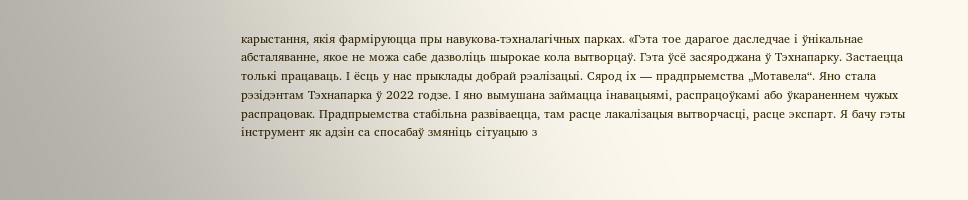карыстання, якія фарміруюцца пры навукова-тэхналагічных парках. «Гэта тое дарагое даследчае і ўнікальнае абсталяванне, якое не можа сабе дазволіць шырокае кола вытворцаў. Гэта ўсё засяроджана ў Тэхнапарку. Застаецца толькі працаваць. І ёсць у нас прыклады добрай рэалізацыі. Сярод іх — прадпрыемства „Мотавела“. Яно стала рэзідэнтам Тэхнапарка ў 2022 годзе. І яно вымушана займацца інавацыямі, распрацоўкамі або ўкараненнем чужых распрацовак. Прадпрыемства стабільна развіваецца, там расце лакалізацыя вытворчасці, расце экспарт. Я бачу гэты інструмент як адзін са спосабаў змяніць сітуацыю з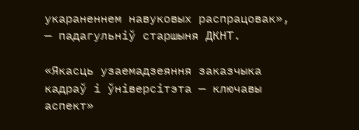укараненнем навуковых распрацовак», — падагульніў старшыня ДКНТ.

«Якасць узаемадзеяння заказчыка кадраў і ўніверсітэта — ключавы аспект»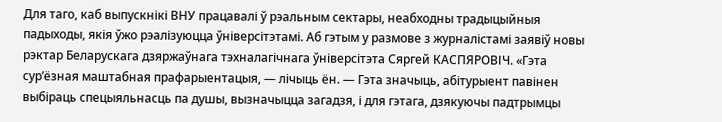Для таго, каб выпускнікі ВНУ працавалі ў рэальным сектары, неабходны традыцыйныя падыходы, якія ўжо рэалізуюцца ўніверсітэтамі. Аб гэтым у размове з журналістамі заявіў новы рэктар Беларускага дзяржаўнага тэхналагічнага ўніверсітэта Сяргей КАСПЯРОВІЧ. «Гэта сур’ёзная маштабная прафарыентацыя, — лічыць ён. — Гэта значыць, абітурыент павінен выбіраць спецыяльнасць па душы, вызначыцца загадзя, і для гэтага, дзякуючы падтрымцы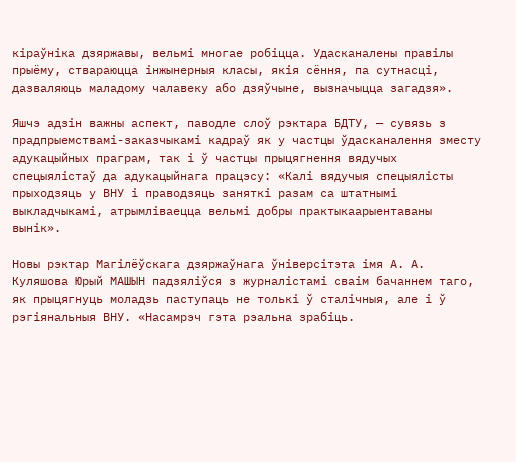кіраўніка дзяржавы, вельмі многае робіцца. Удасканалены правілы прыёму, ствараюцца інжынерныя класы, якія сёння, па сутнасці, дазваляюць маладому чалавеку або дзяўчыне, вызначыцца загадзя».

Яшчэ адзін важны аспект, паводле слоў рэктара БДТУ, — сувязь з прадпрыемствамі-заказчыкамі кадраў як у частцы ўдасканалення зместу адукацыйных праграм, так і ў частцы прыцягнення вядучых спецыялістаў да адукацыйнага працэсу: «Калі вядучыя спецыялісты прыходзяць у ВНУ і праводзяць заняткі разам са штатнымі выкладчыкамі, атрымліваецца вельмі добры практыкаарыентаваны вынік».

Новы рэктар Магілёўскага дзяржаўнага ўніверсітэта імя А. А. Куляшова Юрый МАШЫН падзяліўся з журналістамі сваім бачаннем таго, як прыцягнуць моладзь паступаць не толькі ў сталічныя, але і ў рэгіянальныя ВНУ. «Насамрэч гэта рэальна зрабіць.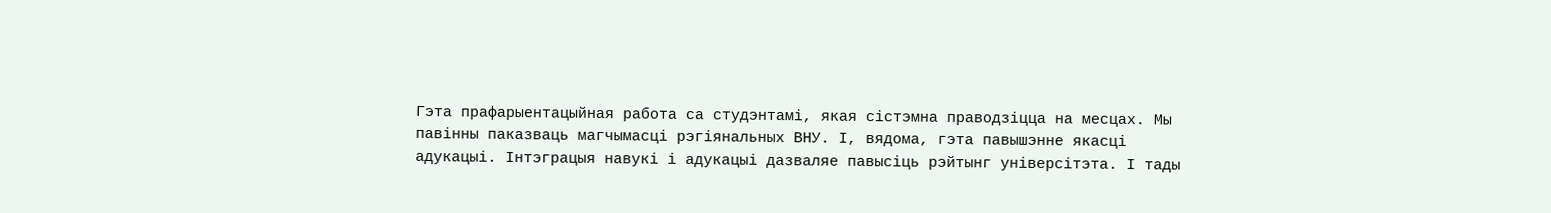Гэта прафарыентацыйная работа са студэнтамі, якая сістэмна праводзіцца на месцах. Мы павінны паказваць магчымасці рэгіянальных ВНУ. І, вядома, гэта павышэнне якасці адукацыі. Інтэграцыя навукі і адукацыі дазваляе павысіць рэйтынг універсітэта. І тады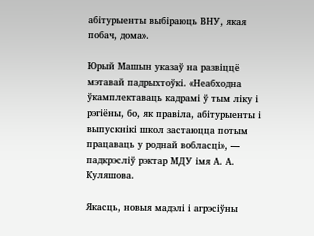абітурыенты выбіраюць ВНУ, якая побач, дома».

Юрый Машын указаў на развіццё мэтавай падрыхтоўкі. «Неабходна ўкамплектаваць кадрамі ў тым ліку і рэгіёны, бо, як правіла, абітурыенты і выпускнікі школ застаюцца потым працаваць у роднай вобласці», — падкрэсліў рэктар МДУ імя А. А. Куляшова.

Якасць, новыя мадэлі і агрэсіўны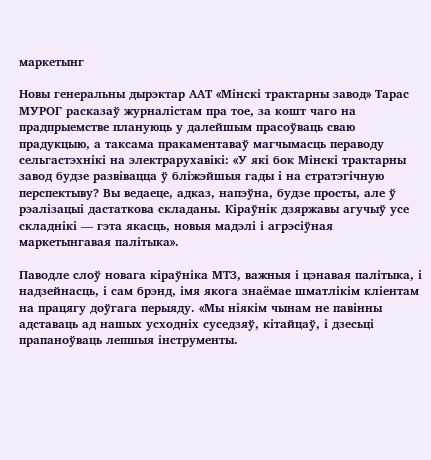маркетынг

Новы генеральны дырэктар ААТ «Мінскі трактарны завод» Тарас МУРОГ расказаў журналістам пра тое, за кошт чаго на прадпрыемстве плануюць у далейшым прасоўваць сваю прадукцыю, а таксама пракаментаваў магчымасць пераводу сельгастэхнікі на электрарухавікі: «У які бок Мінскі трактарны завод будзе развівацца ў бліжэйшыя гады і на стратэгічную перспектыву? Вы ведаеце, адказ, напэўна, будзе просты, але ў рэалізацыі дастаткова складаны. Кіраўнік дзяржавы агучыў усе складнікі — гэта якасць, новыя мадэлі і агрэсіўная маркетынгавая палітыка».

Паводле слоў новага кіраўніка МТЗ, важныя і цэнавая палітыка, і надзейнасць, і сам брэнд, імя якога знаёмае шматлікім кліентам на працягу доўгага перыяду. «Мы ніякім чынам не павінны адставаць ад нашых усходніх суседзяў, кітайцаў, і дзесьці прапаноўваць лепшыя інструменты.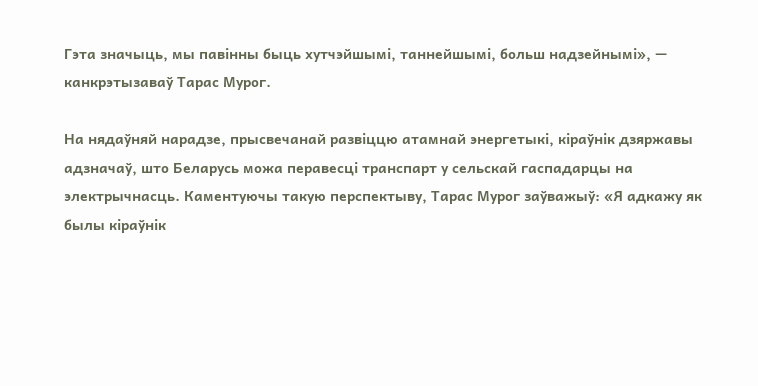Гэта значыць, мы павінны быць хутчэйшымі, таннейшымі, больш надзейнымі», — канкрэтызаваў Тарас Мурог.

На нядаўняй нарадзе, прысвечанай развіццю атамнай энергетыкі, кіраўнік дзяржавы адзначаў, што Беларусь можа перавесці транспарт у сельскай гаспадарцы на электрычнасць. Каментуючы такую перспектыву, Тарас Мурог заўважыў: «Я адкажу як былы кіраўнік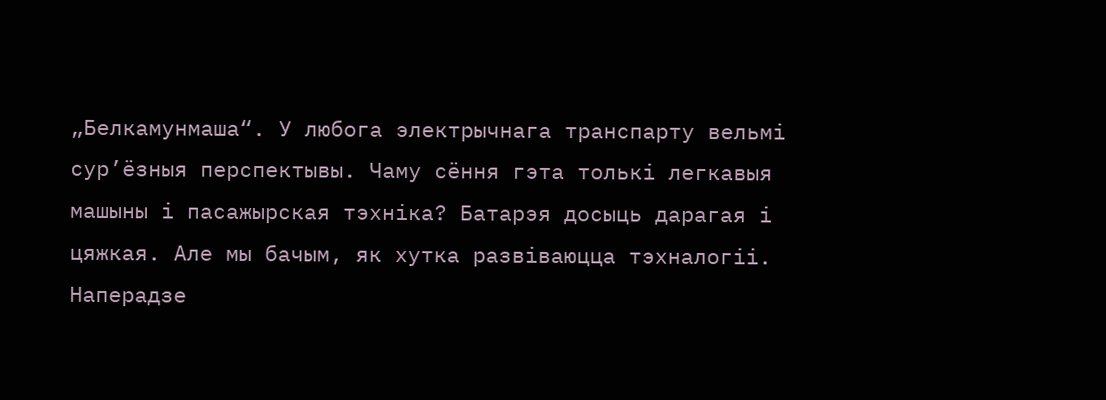„Белкамунмаша“. У любога электрычнага транспарту вельмі сур’ёзныя перспектывы. Чаму сёння гэта толькі легкавыя машыны і пасажырская тэхніка? Батарэя досыць дарагая і цяжкая. Але мы бачым, як хутка развіваюцца тэхналогіі. Наперадзе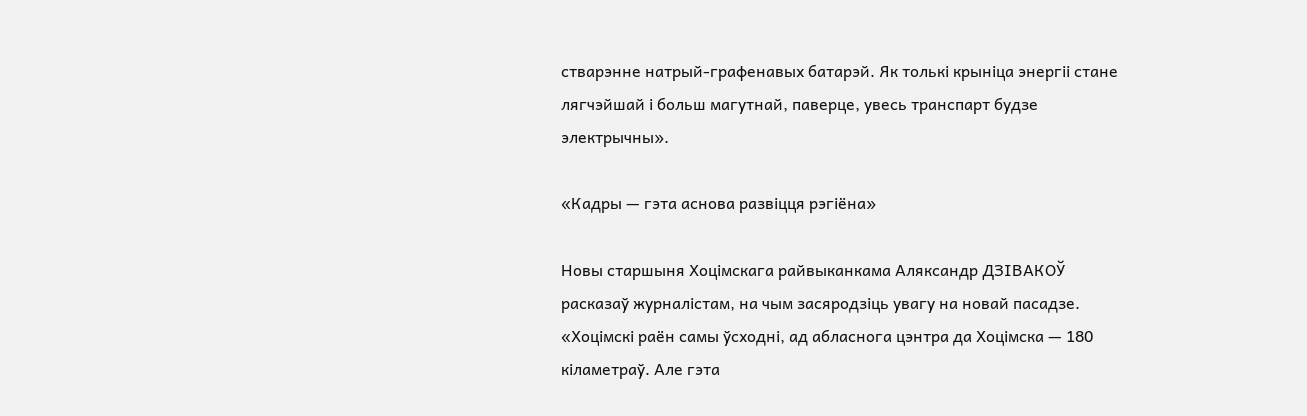стварэнне натрый-графенавых батарэй. Як толькі крыніца энергіі стане лягчэйшай і больш магутнай, паверце, увесь транспарт будзе электрычны».

«Кадры — гэта аснова развіцця рэгіёна»

Новы старшыня Хоцімскага райвыканкама Аляксандр ДЗІВАКОЎ расказаў журналістам, на чым засяродзіць увагу на новай пасадзе. «Хоцімскі раён самы ўсходні, ад абласнога цэнтра да Хоцімска — 180 кіламетраў. Але гэта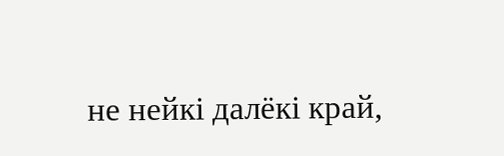не нейкі далёкі край,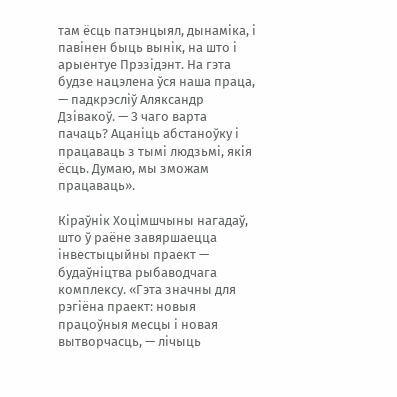там ёсць патэнцыял, дынаміка, і павінен быць вынік, на што і арыентуе Прэзідэнт. На гэта будзе нацэлена ўся наша праца, — падкрэсліў Аляксандр Дзівакоў. — З чаго варта пачаць? Ацаніць абстаноўку і працаваць з тымі людзьмі, якія ёсць. Думаю, мы зможам працаваць».

Кіраўнік Хоцімшчыны нагадаў, што ў раёне завяршаецца інвестыцыйны праект — будаўніцтва рыбаводчага комплексу. «Гэта значны для рэгіёна праект: новыя працоўныя месцы і новая вытворчасць, — лічыць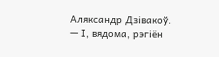Аляксандр Дзівакоў. — І, вядома, рэгіён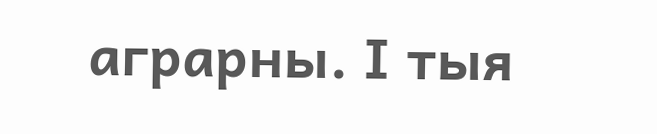аграрны. І тыя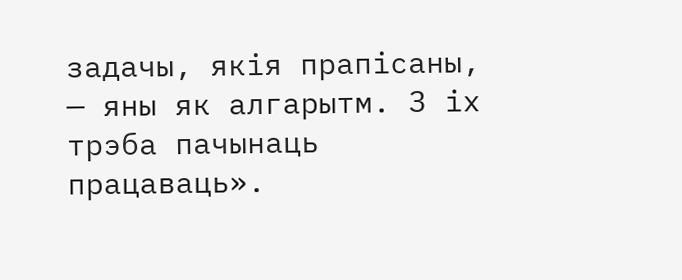задачы, якія прапісаны, — яны як алгарытм. З іх трэба пачынаць працаваць».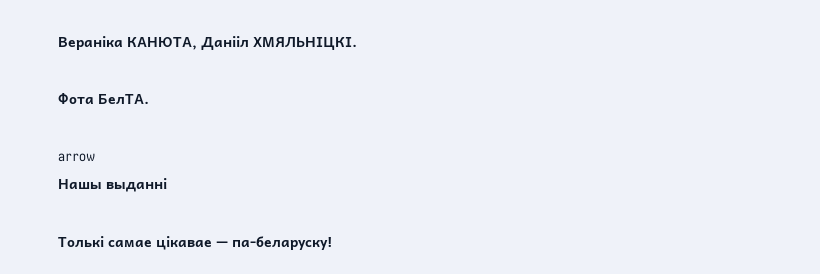Вераніка КАНЮТА, Данііл ХМЯЛЬНІЦКІ.

Фота БелТА.

arrow
Нашы выданні

Толькі самае цікавае — па-беларуску!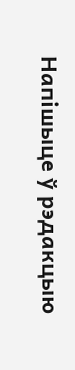Напішыце ў рэдакцыю